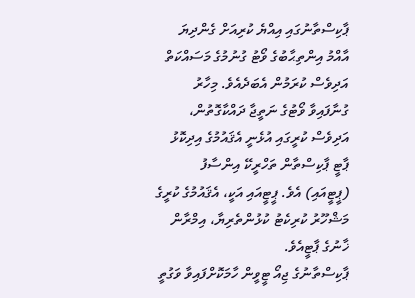ޕާކިސްތާނުގައި އިއްޔެ ކުރިއަށް ގެންދިޔަ އާއްމު އިންތިޙާބުގެ ވޯޓު ގުނުމުގެ މަސައްކަތް އަދިވެސް ކުރަމުން އެބަދެއެވެ. މިހާރު ގުނާފައިވާ ވޯޓުގެ ނަތީޖާ ދައްކާގޮތުން، އަދިވެސް ކުރީގައި އުޅެނީ އެޤައުމުގެ އިދިކޮޅު ޕާޓީ ޕާކިސްތާން ތަހްރީކޭ އިންސާފު (ޕީޓީއައި) އެވެ. ޕީޓީއައި އަކީ، އެޤައުމުގެ ކުރީގެ މަޝްހޫރު ކުރިކެޓު ކުޅުންތެރިޔާ، އިމްރާން ޚާނުގެ ޕާޓީއެވެ.
ޕާކިސްތާނުގެ ޖިއޯ ޓީވީން ހާމަކޮށްފައިވާ ވަގުތީ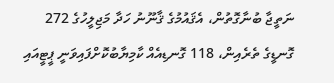ނަތީޖާ ބުނާގޮތުން، އެޤައުމުގެ ޤާނޫނު ހަދާ މަޖިލީހުގެ 272 ގޮނޑީގެ ތެރެއިން، 118 ގޮނޑިއެއް ކާމިޔާބުކޮށްފައިވަނީ ޕީޓީއައި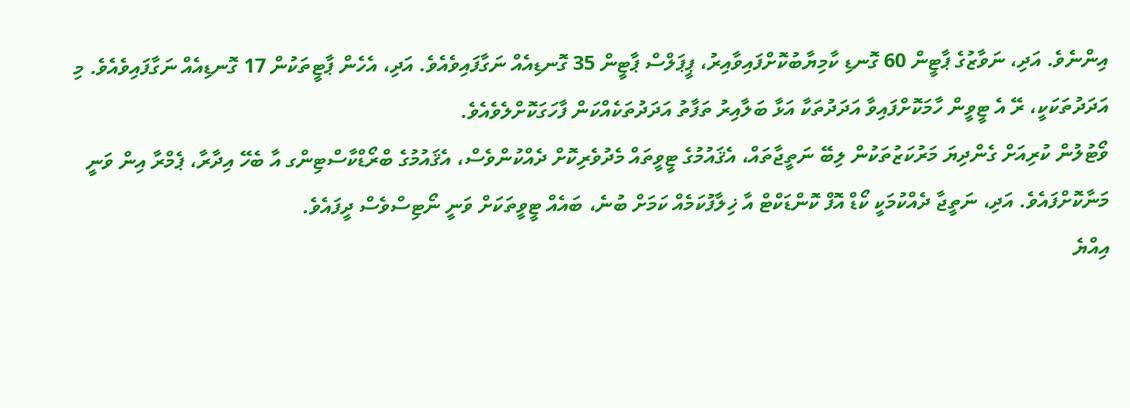އިންނެވެ. އަދި، ނަވާޒުގެ ޕާޓީން 60 ގޮނޑި ކާމިޔާބުކޮށްފައިވާއިރު، ޕީޕަލްސް ޕާޓީން 35 ގޮނޑިއެއް ނަގާފައިވެއެވެ. އަދި، އެހެން ޕާޓީތަކުން 17 ގޮނޑިއެއް ނަގާފައިވެއެވެ. މި އަދަދުތަކަކީ، ރޭ އެ ޓީވީން ހާމަކޮށްފައިވާ އަދަދުތަކާ އަޅާ ބަލާއިރު ތަފާތު އަދަދުތަކެއްކަން ފާހަގަކޮށްލެވެއެވެ.
ވޯޓުލުން ކުރިއަށް ގެންދިޔަ މަރުކަޒުތަކުން ލިބޭ ނަތީޖާތައް، އެޤައުމުގެ ޓީވީތައް މެދުވެރިކޮށް ދެއްކުންވެސް، އެޤައުމުގެ ބްރޯޑްކާސްޓިންގ އާ ބެހޭ އިދާރާ، ޕެމްރާ އިން ވަނީ މަނާކޮށްފައެވެ. އަދި، ނަތީޖާ ދެއްކުމަކީ ކޯޑް އޮފް ކޮންޑަކްޓް އާ ޚިލާފުކަމެއް ކަމަށް ބުނެ، ބައެއް ޓީވީތަކަށް ވަނީ ނޯޓިސްވެސް ދީފައެވެ.
އިއްޔެ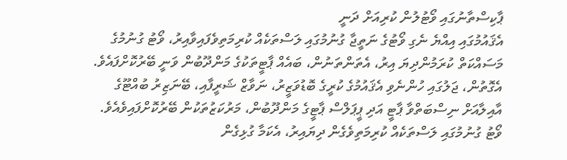ޕާކިސްތާނުގައި ވޯޓުލުން ކުރިއަށް ދަނީ
އެޤައުމުގައި އިއްޔެ ނެގި ވޯޓުގެ ނަތީޖާ ގުނުމުގައި ލަސްތަކެއް ކުރިމަތިވެފައިވާއިރު، ވޯޓު ގުނުމުގެ މަސައްކަތް ކުރަމުންދިޔަ އިރު، އެތަންތަނުން، ބައެއް ޕާޓީތަކުގެ މަންދޫބުން ވަނީ ބޭރުކޮށްފައެވެ. އެގޮތުން، ޖަލުގައި ހުންނެވި އެޤައުމުގެ ކުރީގެ ބޮޑުވަޒީރު، ނަވާޒް ޝަރީފާއި، ބޭނަޒިރު ބުއްޓޫގެ އާއިލާއަށް ނިސްބަތްވާ ޕާޓީ އަދި ޕީޕަލްސް ޕާޓީގެ މަންދޫބުން، މަރުކަޒުތަކުން ބޭރުކޮށްފައިވެއެވެ.
ވޯޓު ގުނުމުގައި ލަސްތަކެއް ކުރިމަތިވެގެން ދިޔައިރު، އެކަމާ ގުޅިގެން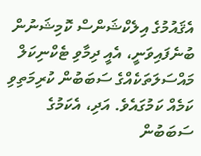އެޤައުމުގެ އިލެކްޝަންސް ކޮމިޝަނުން ބުނެފައިވަނީ، އެއީ ދިމާވި ޓެކްނިކަލް މައްސަލަތަކެއްގެ ސަބަބުން ކުރިމަތިވި ކަމެއް ކަމުގައެވެ. އަދި، އެކަމުގެ ސަބަބުން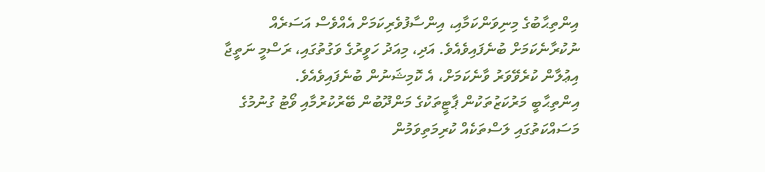އިންތިޙާބުގެ މިނިވަންކަމާއި، އިންސާފުވެރިކަމަށް އެއްވެސް އަސަރެއް ނުކުރާނެކަމަށް ބުނެފައިވެއެވެ. އަދި، މިއަދު ހަވީރުގެ ވަގުތުގައި، ރަސްމީ ނަތީޖާ އިޢުލާން ކުރެވޭވަރު ވާނެކަމަށް، އެ ކޮމިޝަނުން ބުނެފައިވެއެވެ.
އިންތިޙާބީ މަރުކަޒުތަކުން ޕާޓީތަކުގެ މަންދޫބުން ބޭރުކުރުމާއި ވޯޓު ގުނުމުގެ މަސައްކަތުގައި ލަސްތަކެއް ކުރިމަތިވަމުން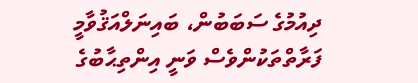ދިއުމުގެ ސަބަބުން، ބައިނަލްއަޤުވާމީ ފަރާތްތަކުންވެސް ވަނީ އިންތިޙާބުގެ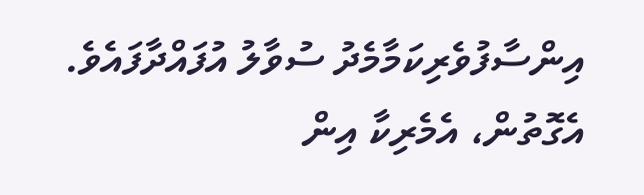އިންސާފުވެރިކަމާމެދު ސުވާލު އުފައްދާފައެވެ. އެގޮތުން، އެމެރިކާ އިން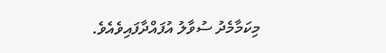މިކަމާމެދު ސުވާލު އުފައްދާފައިވެއެވެ.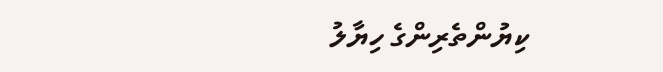ކިޔުންތެރިންގެ ހިޔާލު